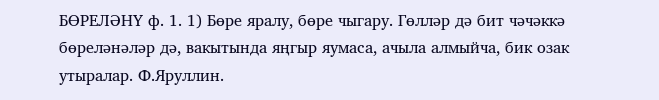БӨРЕЛӘНҮ ф. 1. 1) Бөре яралу, бөре чыгару. Гөлләр дә бит чәчәккә бөреләнәләр дә, вакытында яңгыр яумаса, ачыла алмыйча, бик озак утыралар. Ф.Яруллин.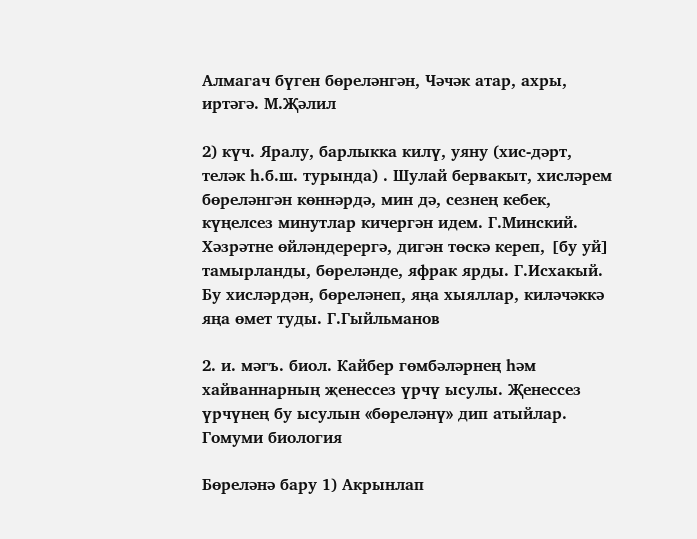Алмагач бүген бөреләнгән, Чәчәк атар, ахры, иртәгә. М.Җәлил

2) күч. Яралу, барлыкка килү, уяну (хис-дәрт, теләк һ.б.ш. турында) . Шулай бервакыт, хисләрем бөреләнгән көннәрдә, мин дә, сезнең кебек, күңелсез минутлар кичергән идем. Г.Минский. Хәзрәтне өйләндерергә, дигән төскә кереп, [бу уй] тамырланды, бөреләнде, яфрак ярды. Г.Исхакый. Бу хисләрдән, бөреләнеп, яңа хыяллар, киләчәккә яңа өмет туды. Г.Гыйльманов

2. и. мәгъ. биол. Кайбер гөмбәләрнең һәм хайваннарның җенессез үрчү ысулы. Җенессез үрчүнең бу ысулын «бөреләнү» дип атыйлар. Гомуми биология

Бөреләнә бару 1) Акрынлап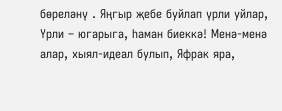бөреләнү . Яңгыр җебе буйлап үрли уйлар, Үрли – югарыга, һаман биеккә! Менә-менә алар, хыял-идеал булып, Яфрак яра,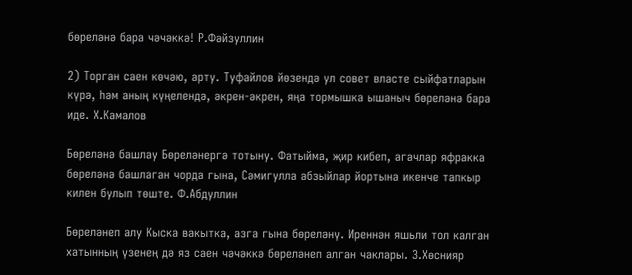бөреләнә бара чәчәккә! Р.Фәйзуллин

2) Торган саен көчәю, арту. Туфайлов йөзендә ул совет власте сыйфатларын күрә, һәм аның күңелендә, әкрен-әкрен, яңа тормышка ышаныч бөреләнә бара иде. Х.Камалов

Бөреләнә башлау Бөреләнергә тотыну. Фатыйма, җир кибеп, агачлар яфракка бөреләнә башлаган чорда гына, Сәмигулла абзыйлар йортына икенче тапкыр килен булып төште. Ф.Абдуллин

Бөреләнеп алу Кыска вакытка, азга гына бөреләнү. Иреннән яшьли тол калган хатынның үзенең дә яз саен чәчәккә бөреләнеп алган чаклары. З.Хөснияр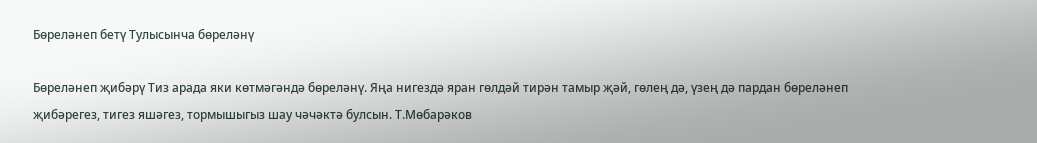Бөреләнеп бетү Тулысынча бөреләнү

Бөреләнеп җибәрү Тиз арада яки көтмәгәндә бөреләнү. Яңа нигездә яран гөлдәй тирән тамыр җәй, гөлең дә, үзең дә пардан бөреләнеп җибәрегез, тигез яшәгез, тормышыгыз шау чәчәктә булсын. Т.Мөбарәков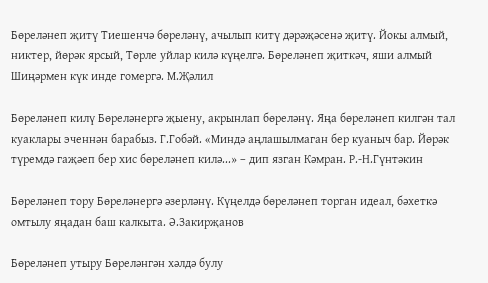Бөреләнеп җитү Тиешенчә бөреләнү, ачылып китү дәрәҗәсенә җитү. Йокы алмый, никтер, йөрәк ярсый, Төрле уйлар килә күңелгә. Бөреләнеп җиткәч, яши алмый Шиңәрмен күк инде гомергә. М.Җәлил

Бөреләнеп килү Бөреләнергә җыену, акрынлап бөреләнү. Яңа бөреләнеп килгән тал куаклары эченнән барабыз. Г.Гобәй. «Миндә аңлашылмаган бер куаныч бар. Йөрәк түремдә гаҗәеп бер хис бөреләнеп килә...» – дип язган Кәмран. Р.-Н.Гүнтәкин

Бөреләнеп тору Бөреләнергә әзерләнү. Күңелдә бөреләнеп торган идеал, бәхеткә омтылу яңадан баш калкыта. Ә.Закирҗанов

Бөреләнеп утыру Бөреләнгән хәлдә булу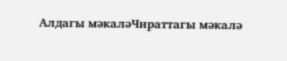Алдагы мәкаләЧираттагы мәкалә